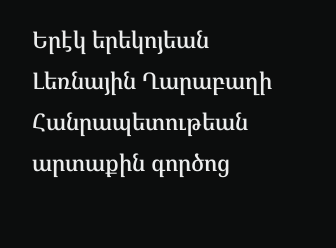Երէկ երեկոյեան Լեռնային Ղարաբաղի Հանրապետութեան արտաքին գործոց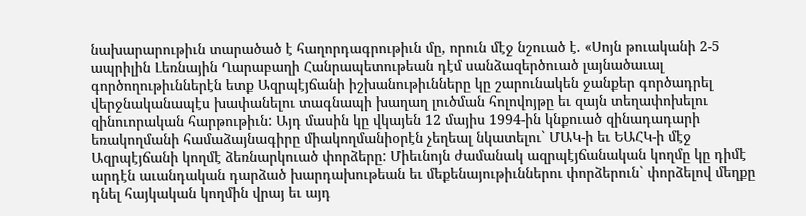նախարարութիւն տարածած է հաղորդագրութիւն մը, որուն մէջ նշուած է. «Սոյն թուականի 2-5 ապրիլին Լեռնային Ղարաբաղի Հանրապետութեան դէմ սանձազերծուած լայնածաւալ գործողութիւններէն ետք Ազրպէյճանի իշխանութիւնները կը շարունակեն ջանքեր գործադրել վերջնականապէս խափանելու տագնապի խաղաղ լուծման հոլովոյթը եւ զայն տեղափոխելու զինուորական հարթութիւն: Այդ մասին կը վկայեն 12 մայիս 1994-ին կնքուած զինադադարի եռակողմանի համաձայնագիրը միակողմանիօրէն չեղեալ նկատելու` ՄԱԿ-ի եւ ԵԱՀԿ-ի մէջ Ազրպէյճանի կողմէ ձեռնարկուած փորձերը: Միեւնոյն ժամանակ ազրպէյճանական կողմը կը դիմէ արդէն աւանդական դարձած խարդախութեան եւ մեքենայութիւններու փորձերուն` փորձելով մեղքը դնել հայկական կողմին վրայ եւ այդ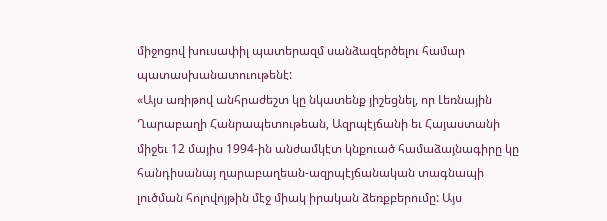միջոցով խուսափիլ պատերազմ սանձազերծելու համար պատասխանատուութենէ:
«Այս առիթով անհրաժեշտ կը նկատենք յիշեցնել, որ Լեռնային Ղարաբաղի Հանրապետութեան, Ազրպէյճանի եւ Հայաստանի միջեւ 12 մայիս 1994-ին անժամկէտ կնքուած համաձայնագիրը կը հանդիսանայ ղարաբաղեան-ազրպէյճանական տագնապի լուծման հոլովոյթին մէջ միակ իրական ձեռքբերումը: Այս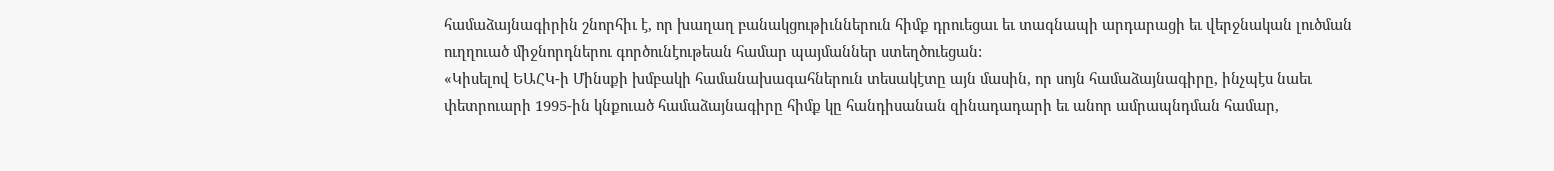համաձայնագիրին շնորհիւ է, որ խաղաղ բանակցութիւններուն հիմք դրուեցաւ եւ տագնապի արդարացի եւ վերջնական լուծման ուղղուած միջնորդներու գործունէութեան համար պայմաններ ստեղծուեցան:
«Կիսելով ԵԱՀԿ-ի Մինսքի խմբակի համանախագահներուն տեսակէտը այն մասին, որ սոյն համաձայնագիրը, ինչպէս նաեւ փետրուարի 1995-ին կնքուած համաձայնագիրը հիմք կը հանդիսանան զինադադարի եւ անոր ամրապնդման համար,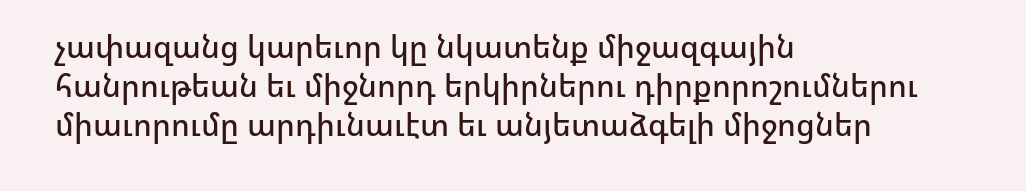չափազանց կարեւոր կը նկատենք միջազգային հանրութեան եւ միջնորդ երկիրներու դիրքորոշումներու միաւորումը արդիւնաւէտ եւ անյետաձգելի միջոցներ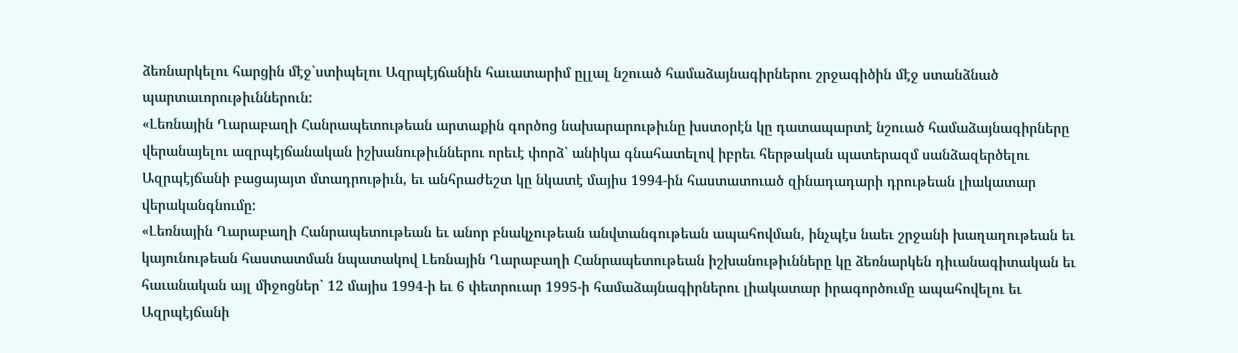ձեռնարկելու հարցին մէջ`ստիպելու Ազրպէյճանին հաւատարիմ ըլլալ նշուած համաձայնագիրներու շրջագիծին մէջ ստանձնած պարտաւորութիւններուն:
«Լեռնային Ղարաբաղի Հանրապետութեան արտաքին գործոց նախարարութիւնը խստօրէն կը դատապարտէ նշուած համաձայնագիրները վերանայելու ազրպէյճանական իշխանութիւններու որեւէ փորձ` անիկա գնահատելով իբրեւ հերթական պատերազմ սանձազերծելու Ազրպէյճանի բացայայտ մտադրութիւն, եւ անհրաժեշտ կը նկատէ մայիս 1994-ին հաստատուած զինադադարի դրութեան լիակատար վերականգնումը:
«Լեռնային Ղարաբաղի Հանրապետութեան եւ անոր բնակչութեան անվտանգութեան ապահովման, ինչպէս նաեւ շրջանի խաղաղութեան եւ կայունութեան հաստատման նպատակով Լեռնային Ղարաբաղի Հանրապետութեան իշխանութիւնները կը ձեռնարկեն դիւանագիտական եւ հաւանական այլ միջոցներ` 12 մայիս 1994-ի եւ 6 փետրուար 1995-ի համաձայնագիրներու լիակատար իրագործումը ապահովելու եւ Ազրպէյճանի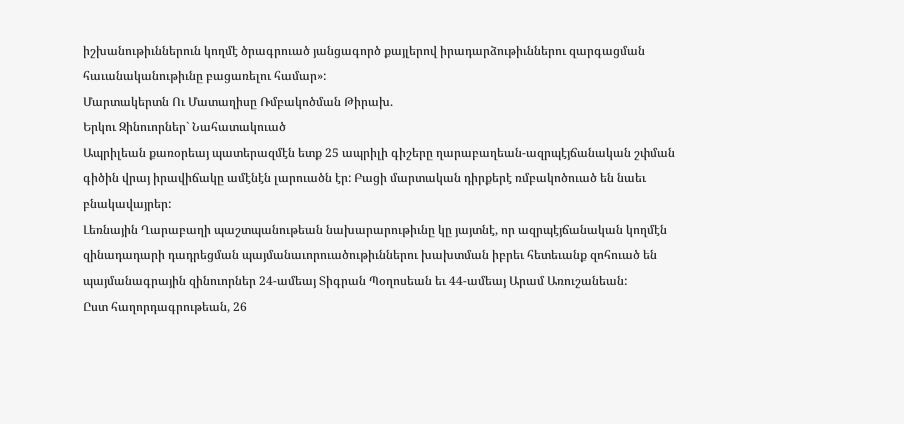իշխանութիւններուն կողմէ ծրագրուած յանցագործ քայլերով իրադարձութիւններու զարգացման հաւանականութիւնը բացառելու համար»:
Մարտակերտն Ու Մատաղիսը Ռմբակոծման Թիրախ.
Երկու Զինուորներ` Նահատակուած
Ապրիլեան քառօրեայ պատերազմէն ետք 25 ապրիլի գիշերը ղարաբաղեան-ազրպէյճանական շփման գիծին վրայ իրավիճակը ամէնէն լարուածն էր: Բացի մարտական դիրքերէ ռմբակոծուած են նաեւ բնակավայրեր:
Լեռնային Ղարաբաղի պաշտպանութեան նախարարութիւնը կը յայտնէ, որ ազրպէյճանական կողմէն զինադադարի դադրեցման պայմանաւորուածութիւններու խախտման իբրեւ հետեւանք զոհուած են պայմանագրային զինուորներ 24-ամեայ Տիգրան Պօղոսեան եւ 44-ամեայ Արամ Առուշանեան:
Ըստ հաղորդագրութեան, 26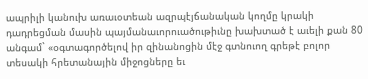ապրիլի կանուխ առաւօտեան ազրպէյճանական կողմը կրակի դադրեցման մասին պայմանաւորուածութիւնը խախտած է աւելի քան 80 անգամ` «օգտագործելով իր զինանոցին մէջ գտնուող գրեթէ բոլոր տեսակի հրետանային միջոցները եւ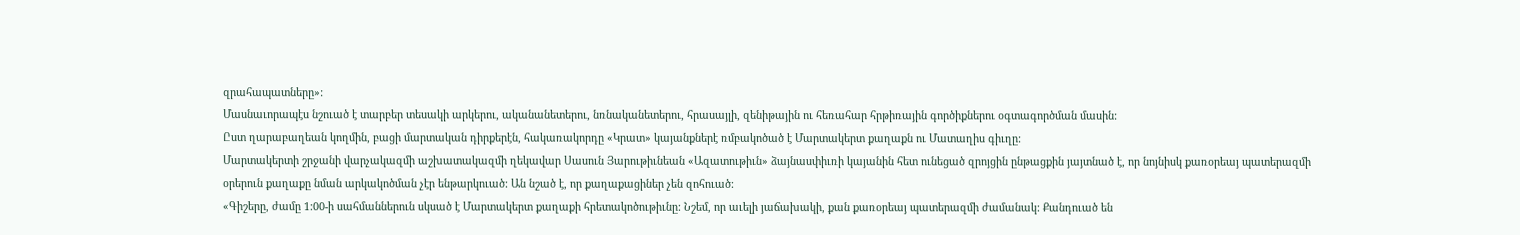զրահապատները»:
Մասնաւորապէս նշուած է տարբեր տեսակի արկերու, ականանետերու, նռնականետերու, հրասայլի, զենիթային ու հեռահար հրթիռային գործիքներու օգտագործման մասին:
Ըստ ղարաբաղեան կողմին, բացի մարտական դիրքերէն, հակառակորդը «Կրատ» կայանքներէ ռմբակոծած է Մարտակերտ քաղաքն ու Մատաղիս գիւղը:
Մարտակերտի շրջանի վարչակազմի աշխատակազմի ղեկավար Սասուն Յարութիւնեան «Ազատութիւն» ձայնասփիւռի կայանին հետ ունեցած զրոյցին ընթացքին յայտնած է, որ նոյնիսկ քառօրեայ պատերազմի օրերուն քաղաքը նման արկակոծման չէր ենթարկուած: Ան նշած է, որ քաղաքացիներ չեն զոհուած:
«Գիշերը, ժամը 1:00-ի սահմաններուն սկսած է Մարտակերտ քաղաքի հրետակոծութիւնը: Նշեմ, որ աւելի յաճախակի, քան քառօրեայ պատերազմի ժամանակ: Քանդուած են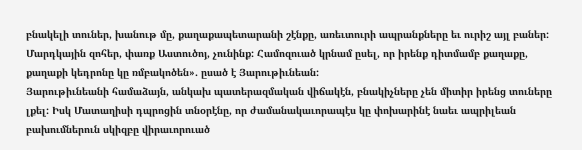բնակելի տուներ, խանութ մը, քաղաքապետարանի շէնքը, առեւտուրի ապրանքները եւ ուրիշ այլ բաներ: Մարդկային զոհեր, փառք Աստուծոյ, չունինք: Համոզուած կրնամ ըսել, որ իրենք դիտմամբ քաղաքը, քաղաքի կեդրոնը կը ռմբակոծեն». ըսած է Յարութիւնեան:
Յարութիւնեանի համաձայն, անկախ պատերազմական վիճակէն, բնակիչները չեն միտիր իրենց տուները լքել: Իսկ Մատաղիսի դպրոցին տնօրէնը, որ ժամանակաւորապէս կը փոխարինէ նաեւ ապրիլեան բախումներուն սկիզբը վիրաւորուած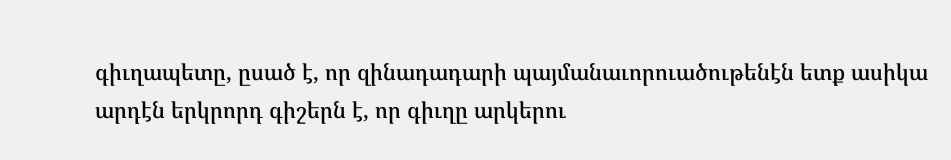գիւղապետը, ըսած է, որ զինադադարի պայմանաւորուածութենէն ետք ասիկա արդէն երկրորդ գիշերն է, որ գիւղը արկերու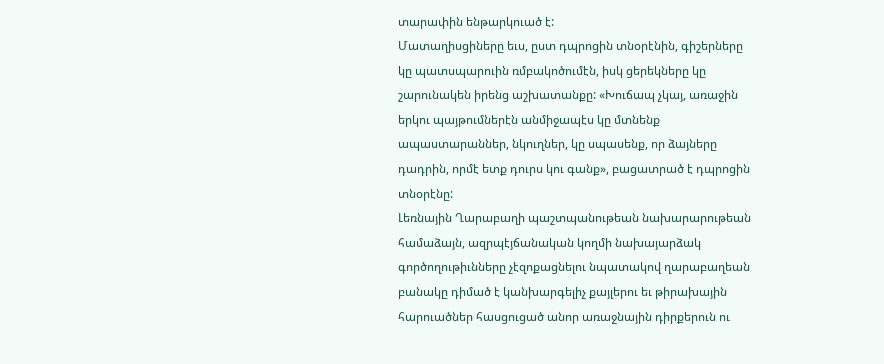տարափին ենթարկուած է:
Մատաղիսցիները եւս, ըստ դպրոցին տնօրէնին, գիշերները կը պատսպարուին ռմբակոծումէն, իսկ ցերեկները կը շարունակեն իրենց աշխատանքը: «Խուճապ չկայ, առաջին երկու պայթումներէն անմիջապէս կը մտնենք ապաստարաններ, նկուղներ, կը սպասենք, որ ձայները դադրին, որմէ ետք դուրս կու գանք», բացատրած է դպրոցին տնօրէնը:
Լեռնային Ղարաբաղի պաշտպանութեան նախարարութեան համաձայն, ազրպէյճանական կողմի նախայարձակ գործողութիւնները չէզոքացնելու նպատակով ղարաբաղեան բանակը դիմած է կանխարգելիչ քայլերու եւ թիրախային հարուածներ հասցուցած անոր առաջնային դիրքերուն ու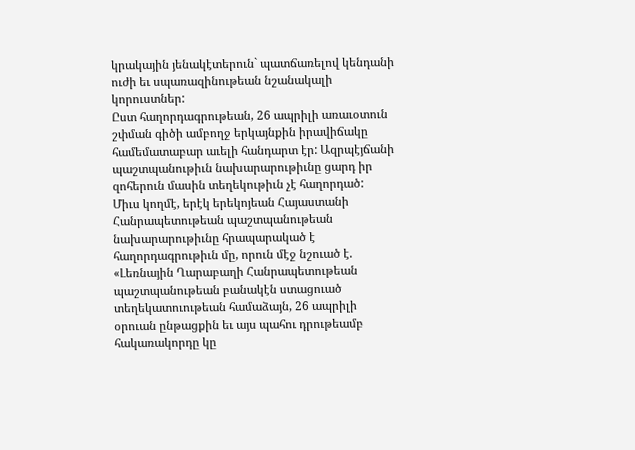կրակային յենակէտերուն` պատճառելով կենդանի ուժի եւ սպառազինութեան նշանակալի կորուստներ:
Ըստ հաղորդագրութեան, 26 ապրիլի առաւօտուն շփման գիծի ամբողջ երկայնքին իրավիճակը համեմատաբար աւելի հանդարտ էր: Ազրպէյճանի պաշտպանութիւն նախարարութիւնը ցարդ իր զոհերուն մասին տեղեկութիւն չէ հաղորդած:
Միւս կողմէ, երէկ երեկոյեան Հայաստանի Հանրապետութեան պաշտպանութեան նախարարութիւնը հրապարակած է հաղորդագրութիւն մը, որուն մէջ նշուած է. «Լեռնային Ղարաբաղի Հանրապետութեան պաշտպանութեան բանակէն ստացուած տեղեկատուութեան համաձայն, 26 ապրիլի օրուան ընթացքին եւ այս պահու դրութեամբ հակառակորդը կը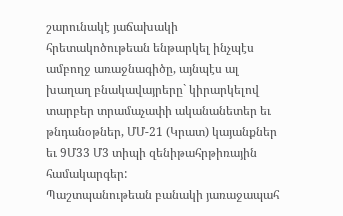շարունակէ յաճախակի հրետակոծութեան ենթարկել ինչպէս ամբողջ առաջնագիծը, այնպէս ալ խաղաղ բնակավայրերը` կիրարկելով տարբեր տրամաչափի ականանետեր եւ թնդանօթներ, ՄՄ-21 (Կրատ) կայանքներ եւ 9Մ33 Մ3 տիպի զենիթահրթիռային համակարգեր:
Պաշտպանութեան բանակի յառաջապահ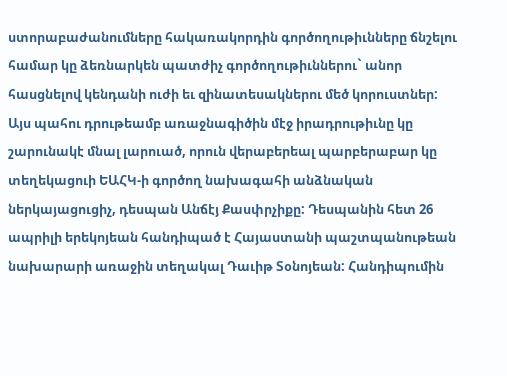ստորաբաժանումները հակառակորդին գործողութիւնները ճնշելու համար կը ձեռնարկեն պատժիչ գործողութիւններու` անոր հասցնելով կենդանի ուժի եւ զինատեսակներու մեծ կորուստներ:
Այս պահու դրութեամբ առաջնագիծին մէջ իրադրութիւնը կը շարունակէ մնալ լարուած, որուն վերաբերեալ պարբերաբար կը տեղեկացուի ԵԱՀԿ-ի գործող նախագահի անձնական ներկայացուցիչ, դեսպան Անճէյ Քասփրչիքը: Դեսպանին հետ 26 ապրիլի երեկոյեան հանդիպած է Հայաստանի պաշտպանութեան նախարարի առաջին տեղակալ Դաւիթ Տօնոյեան: Հանդիպումին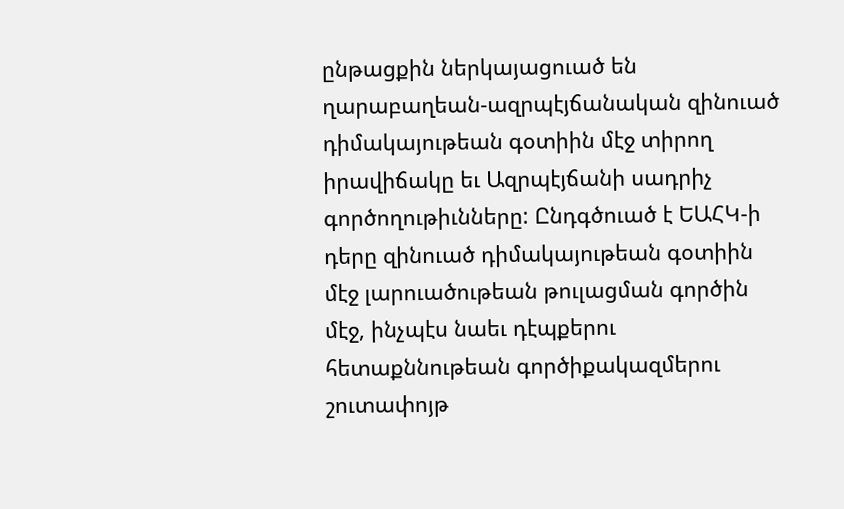ընթացքին ներկայացուած են ղարաբաղեան-ազրպէյճանական զինուած դիմակայութեան գօտիին մէջ տիրող իրավիճակը եւ Ազրպէյճանի սադրիչ գործողութիւնները: Ընդգծուած է ԵԱՀԿ-ի դերը զինուած դիմակայութեան գօտիին մէջ լարուածութեան թուլացման գործին մէջ, ինչպէս նաեւ դէպքերու հետաքննութեան գործիքակազմերու շուտափոյթ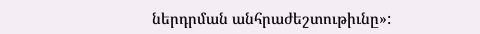ներդրման անհրաժեշտութիւնը»: